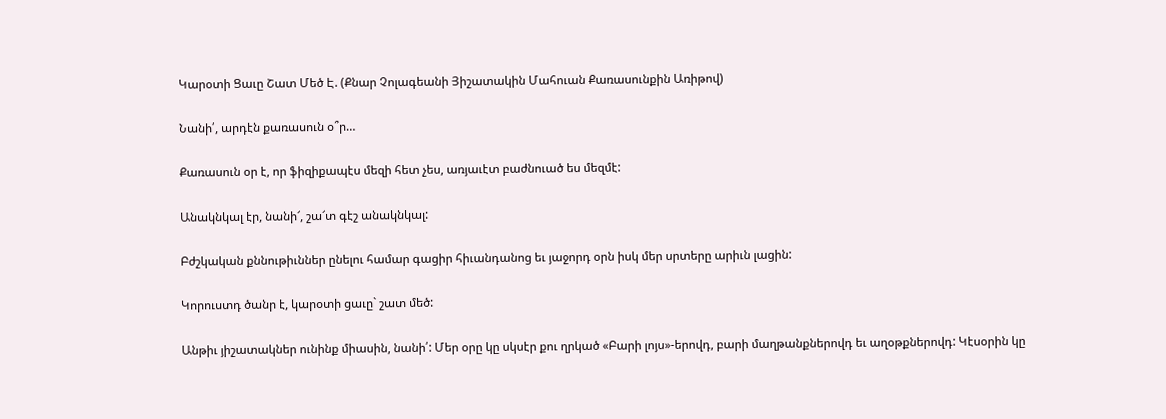Կարօտի Ցաւը Շատ Մեծ Է. (Քնար Չոլագեանի Յիշատակին Մահուան Քառասունքին Առիթով)

Նանի՛, արդէն քառասուն օ՞ր…

Քառասուն օր է, որ ֆիզիքապէս մեզի հետ չես, առյաւէտ բաժնուած ես մեզմէ:

Անակնկալ էր, նանի՜, շա՜տ գէշ անակնկալ:

Բժշկական քննութիւններ ընելու համար գացիր հիւանդանոց եւ յաջորդ օրն իսկ մեր սրտերը արիւն լացին:

Կորուստդ ծանր է, կարօտի ցաւը` շատ մեծ:

Անթիւ յիշատակներ ունինք միասին, նանի՛: Մեր օրը կը սկսէր քու ղրկած «Բարի լոյս»-երովդ, բարի մաղթանքներովդ եւ աղօթքներովդ: Կէսօրին կը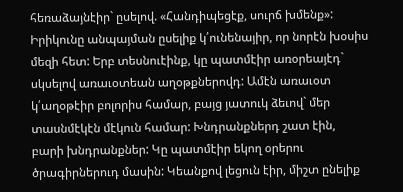հեռաձայնէիր` ըսելով. «Հանդիպեցէք, սուրճ խմենք»: Իրիկունը անպայման ըսելիք կ՛ունենայիր, որ նորէն խօսիս մեզի հետ: Երբ տեսնուէինք, կը պատմէիր առօրեայէդ` սկսելով առաւօտեան աղօթքներովդ: Ամէն առաւօտ կ՛աղօթէիր բոլորիս համար, բայց յատուկ ձեւով` մեր տասնմէկէն մէկուն համար: Խնդրանքներդ շատ էին, բարի խնդրանքներ: Կը պատմէիր եկող օրերու ծրագիրներուդ մասին: Կեանքով լեցուն էիր, միշտ ընելիք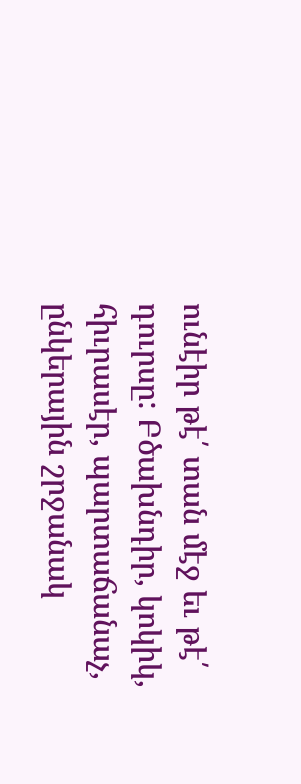ունէիր թէ՛ տան մէջ եւ թէ՛ դուրսը: Բծախնդիր, կոկիկ, հիւրասէր, պարտաճանաչ, ընկերային շրջանակ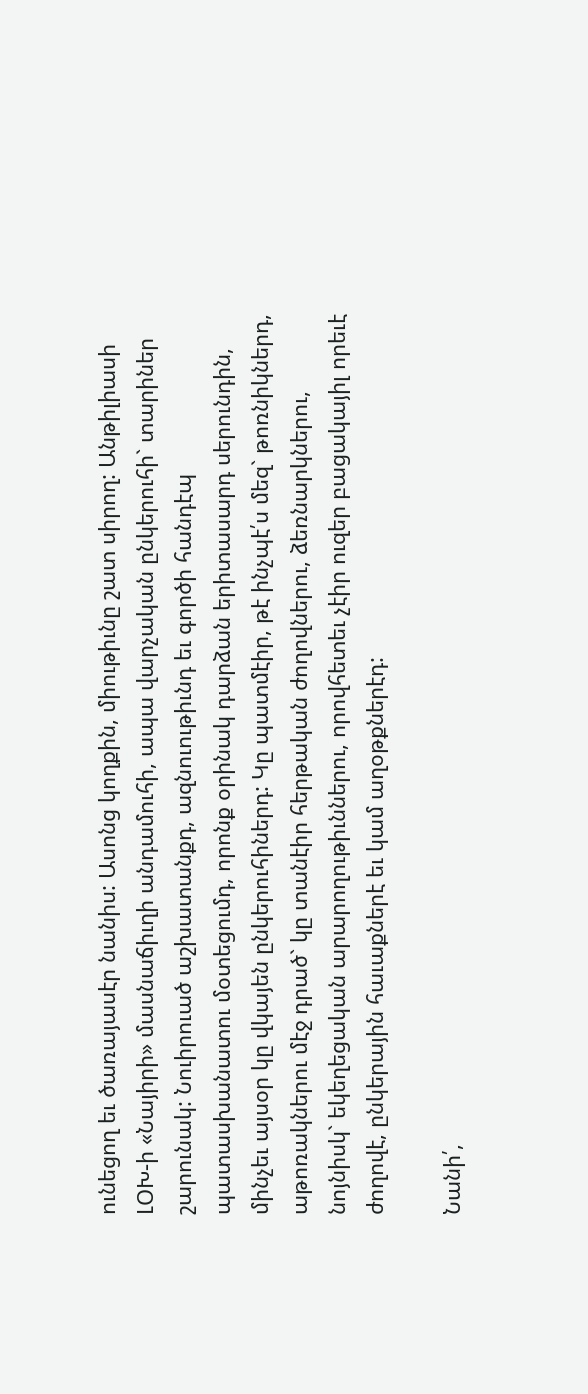ունեցող եւ ծառայասէր նանիս: Ասոնց կողքին, միութիւնը շատ սիրող: Անթիլիասի ԼՕԽ-ի «Նայիրի» մասնաճիւղի անդամուհի, ապա վարչական ընկերուհի` տարիներ շարունակ: Նուիրուած աշխատանքդ, ազնուութիւնդ եւ գործի հանդէպ պատասխանատու մօտեցումդ, որոնք օրինակ դարձան երիտասարդ սերունդին, մինչեւ այսօր կը վկայեն ընկերուհիներդ: Կը պատմէիր, թէ ինչպէ՛ս մեզ` թոռնիկներդ, աթոռակներու մէջ դրած` կը տանէիր հերթական ժողովներու, ձեռնարկներու, նոյնիսկ` եկեղեցական արարողութիւններու, որովհետեւ չէիր ուզեր բացակայիլ որեւէ ժողովէ, ընկերային հաւաքներէ եւ կամ աղօթքներէդ:

Նանի՛,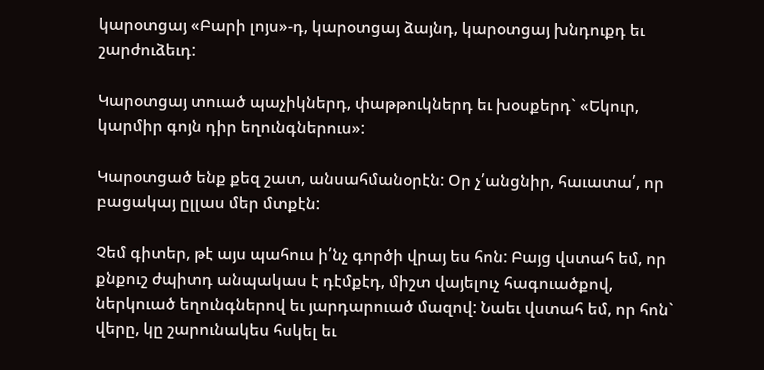կարօտցայ «Բարի լոյս»-դ, կարօտցայ ձայնդ, կարօտցայ խնդուքդ եւ շարժուձեւդ:

Կարօտցայ տուած պաչիկներդ, փաթթուկներդ եւ խօսքերդ` «Եկուր, կարմիր գոյն դիր եղունգներուս»:

Կարօտցած ենք քեզ շատ, անսահմանօրէն: Օր չ՛անցնիր, հաւատա՛, որ բացակայ ըլլաս մեր մտքէն:

Չեմ գիտեր, թէ այս պահուս ի՛նչ գործի վրայ ես հոն: Բայց վստահ եմ, որ քնքուշ ժպիտդ անպակաս է դէմքէդ, միշտ վայելուչ հագուածքով, ներկուած եղունգներով եւ յարդարուած մազով: Նաեւ վստահ եմ, որ հոն` վերը, կը շարունակես հսկել եւ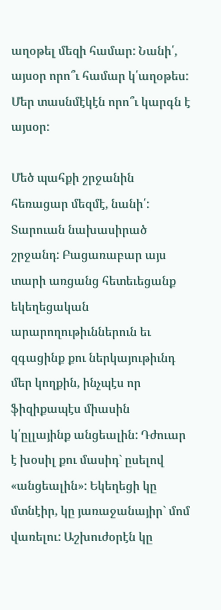աղօթել մեզի համար: Նանի՛, այսօր որո՞ւ համար կ՛աղօթես: Մեր տասնմէկէն որո՞ւ կարգն է այսօր:

Մեծ պահքի շրջանին հեռացար մեզմէ, նանի՛: Տարուան նախասիրած շրջանդ: Բացառաբար այս տարի առցանց հետեւեցանք եկեղեցական արարողութիւններուն եւ զգացինք քու ներկայութիւնդ մեր կողքին, ինչպէս որ ֆիզիքապէս միասին կ՛ըլլայինք անցեալին: Դժուար է խօսիլ քու մասիդ` ըսելով «անցեալին»: Եկեղեցի կը մտնէիր, կը յառաջանայիր` մոմ վառելու: Աշխուժօրէն կը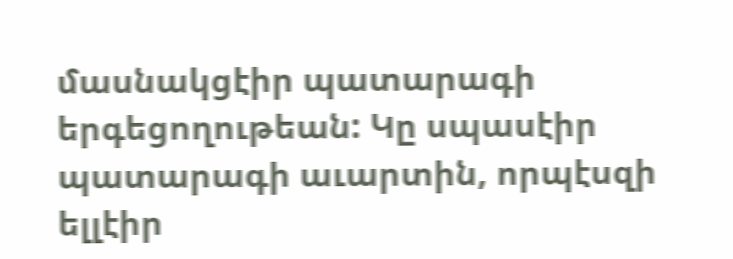մասնակցէիր պատարագի երգեցողութեան: Կը սպասէիր պատարագի աւարտին, որպէսզի ելլէիր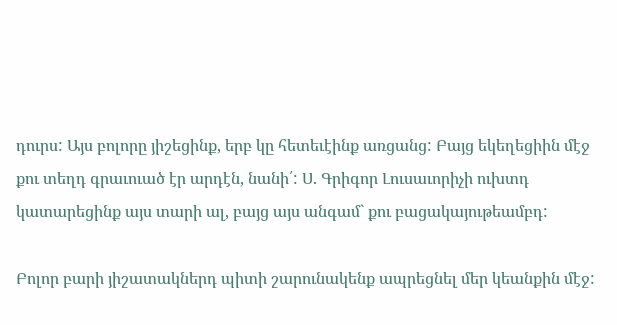դուրս: Այս բոլորը յիշեցինք, երբ կը հետեւէինք առցանց: Բայց եկեղեցիին մէջ քու տեղդ գրաւուած էր արդէն, նանի՛: Ս. Գրիգոր Լուսաւորիչի ուխտդ կատարեցինք այս տարի ալ, բայց այս անգամ` քու բացակայութեամբդ:

Բոլոր բարի յիշատակներդ պիտի շարունակենք ապրեցնել մեր կեանքին մէջ: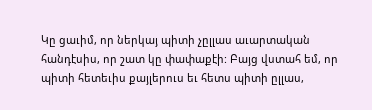Կը ցաւիմ, որ ներկայ պիտի չըլլաս աւարտական հանդէսիս, որ շատ կը փափաքէի: Բայց վստահ եմ, որ պիտի հետեւիս քայլերուս եւ հետս պիտի ըլլաս,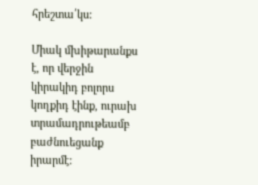հրեշտա՛կս:

Միակ մխիթարանքս է, որ վերջին կիրակիդ բոլորս կողքիդ էինք, ուրախ տրամադրութեամբ բաժնուեցանք իրարմէ: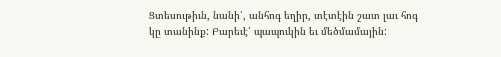Ցտեսութիւն, նանի՛, անհոգ եղիր, տէտէին շատ լաւ հոգ կը տանինք: Բարեւէ՛ պապուկին եւ մեծմամային: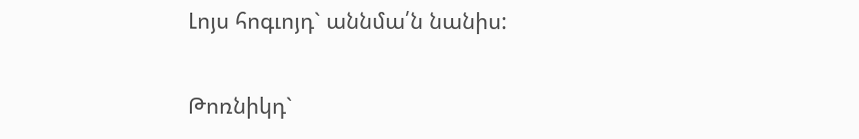Լոյս հոգւոյդ` աննմա՛ն նանիս:

Թոռնիկդ`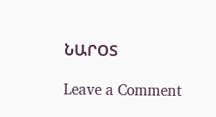ՆԱՐՕՏ

Leave a Comment